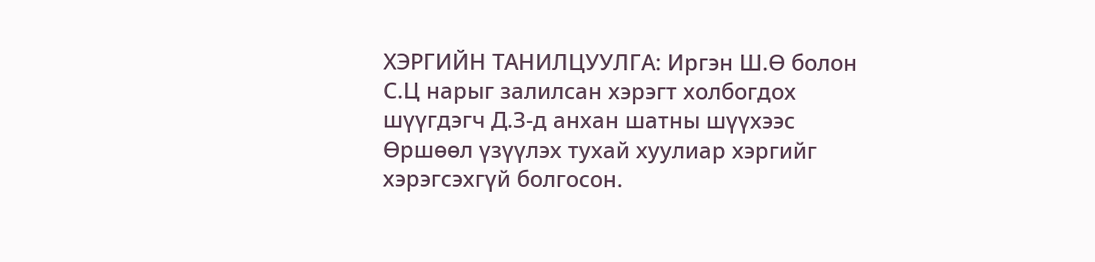ХЭРГИЙН ТАНИЛЦУУЛГА: Иргэн Ш.Ө болон С.Ц нарыг залилсан хэрэгт холбогдох шүүгдэгч Д.З-д анхан шатны шүүхээс Өршөөл үзүүлэх тухай хуулиар хэргийг хэрэгсэхгүй болгосон.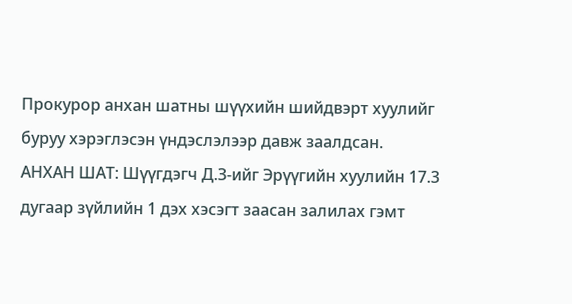Прокурор анхан шатны шүүхийн шийдвэрт хуулийг буруу хэрэглэсэн үндэслэлээр давж заалдсан.
АНХАН ШАТ: Шүүгдэгч Д.З-ийг Эрүүгийн хуулийн 17.3 дугаар зүйлийн 1 дэх хэсэгт заасан залилах гэмт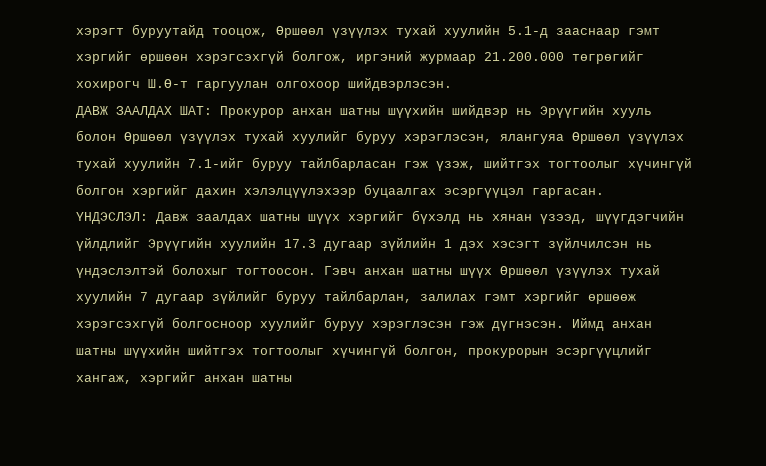хэрэгт буруутайд тооцож, Өршөөл үзүүлэх тухай хуулийн 5.1-д зааснаар гэмт хэргийг өршөөн хэрэгсэхгүй болгож, иргэний журмаар 21.200.000 төгрөгийг хохирогч Ш.Ө-т гаргуулан олгохоор шийдвэрлэсэн.
ДАВЖ ЗААЛДАХ ШАТ: Прокурор анхан шатны шүүхийн шийдвэр нь Эрүүгийн хууль болон Өршөөл үзүүлэх тухай хуулийг буруу хэрэглэсэн, ялангуяа Өршөөл үзүүлэх тухай хуулийн 7.1-ийг буруу тайлбарласан гэж үзэж, шийтгэх тогтоолыг хүчингүй болгон хэргийг дахин хэлэлцүүлэхээр буцаалгах эсэргүүцэл гаргасан.
ҮНДЭСЛЭЛ: Давж заалдах шатны шүүх хэргийг бүхэлд нь хянан үзээд, шүүгдэгчийн үйлдлийг Эрүүгийн хуулийн 17.3 дугаар зүйлийн 1 дэх хэсэгт зүйлчилсэн нь үндэслэлтэй болохыг тогтоосон. Гэвч анхан шатны шүүх Өршөөл үзүүлэх тухай хуулийн 7 дугаар зүйлийг буруу тайлбарлан, залилах гэмт хэргийг өршөөж хэрэгсэхгүй болгосноор хуулийг буруу хэрэглэсэн гэж дүгнэсэн. Иймд анхан шатны шүүхийн шийтгэх тогтоолыг хүчингүй болгон, прокурорын эсэргүүцлийг хангаж, хэргийг анхан шатны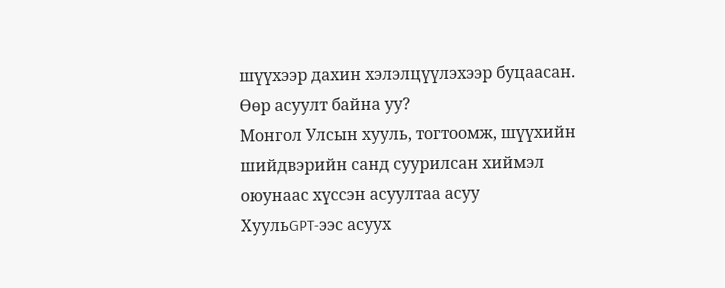шүүхээр дахин хэлэлцүүлэхээр буцаасан.
Өөр асуулт байна уу?
Монгол Улсын хууль, тогтоомж, шүүхийн шийдвэрийн санд суурилсан хиймэл оюунаас хүссэн асуултаа асуу
ХуульGPT-ээс асуух